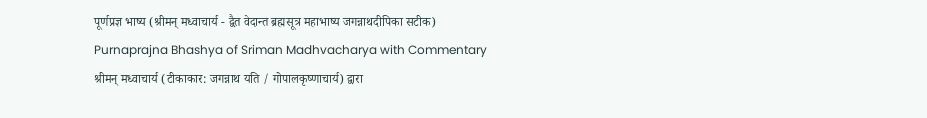पूर्णप्रज्ञ भाष्य (श्रीमन् मध्वाचार्य - द्वैत वेदान्त ब्रह्मसूत्र महाभाष्य जगन्नाथदीपिका सटीक)
Purnaprajna Bhashya of Sriman Madhvacharya with Commentary
श्रीमन् मध्वाचार्य (टीकाकार: जगन्नाथ यति / गोपालकृष्णाचार्य) द्वारा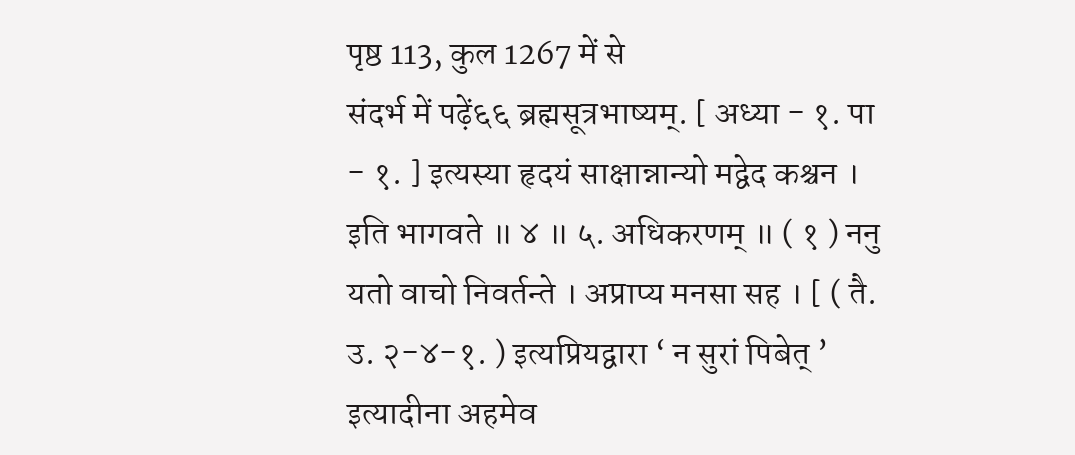पृष्ठ 113, कुल 1267 में से
संदर्भ में पढ़ें६६ ब्रह्मसूत्रभाष्यम्. [ अध्या - १. पा - १. ] इत्यस्या हृदयं साक्षान्नान्यो मद्वेद कश्चन । इति भागवते ॥ ४ ॥ ५. अधिकरणम् ॥ ( १ ) ननु यतो वाचो निवर्तन्ते । अप्राप्य मनसा सह । [ ( तै. उ. २-४-१. ) इत्यप्रियद्वारा ‘ न सुरां पिबेत् ’ इत्यादीना अहमेव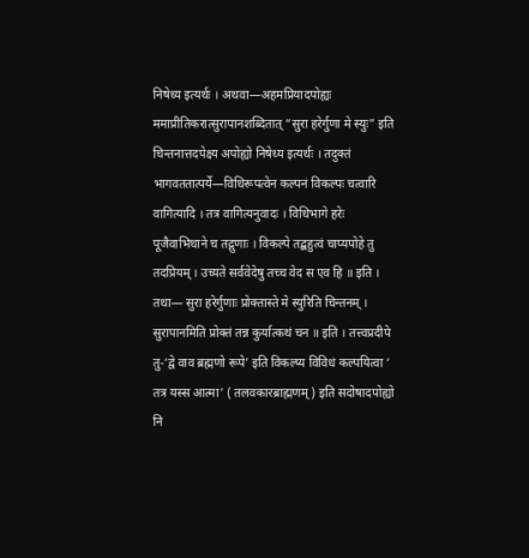निषेध्य इत्यर्थः । अथवा—अहमप्रियादपोह्यः ममाप्रीतिकरात्सुरापानशब्दितात् “सुरा हरेर्गुणा मे स्युः” इति चिन्तनात्तदपेक्ष्य अपोह्यो निषेध्य इत्यर्थः । तदुक्तं भागवततात्पर्ये—विधिरूपत्वेन कल्पनं विकल्पः चत्वारि वागित्यादि । तत्र वागित्यनुवादः । विधिभागे हरेः पूजैवाभिधाने च तद्गुणाः । विकल्पे तद्बहुत्वं चाप्यपोहे तु तदप्रियम् । उच्यते सर्ववेदेषु तच्च वेद स एव हि ॥ इति । तथा— सुरा हरेर्गुणाः प्रोक्तास्ते मे स्युरिति चिन्तनम् । सुरापानमिति प्रोक्तं तन्न कुर्यात्कथं चन ॥ इति । तत्त्वप्रदीपे तु-‘द्वे वाव ब्रह्मणो रूपे’ इति विकल्प्य विविधं कल्पयित्वा ‘ तत्र यस्स आत्मा’ ( तलवकारब्राह्मणम् ) इति सदोषादपोह्यो नि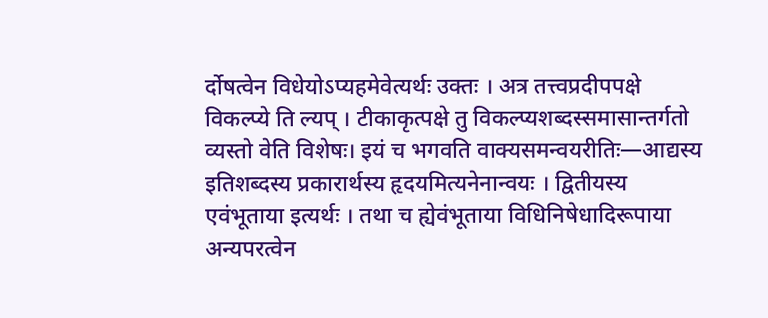र्दोषत्वेन विधेयोऽप्यहमेवेत्यर्थः उक्तः । अत्र तत्त्वप्रदीपपक्षे विकल्प्ये ति ल्यप् । टीकाकृत्पक्षे तु विकल्प्यशब्दस्समासान्तर्गतो व्यस्तो वेति विशेषः। इयं च भगवति वाक्यसमन्वयरीतिः—आद्यस्य इतिशब्दस्य प्रकारार्थस्य हृदयमित्यनेनान्वयः । द्वितीयस्य एवंभूताया इत्यर्थः । तथा च ह्येवंभूताया विधिनिषेधादिरूपाया अन्यपरत्वेन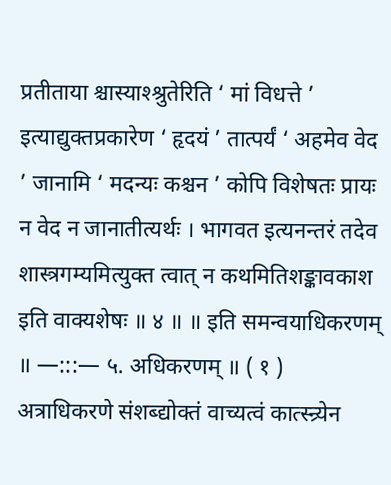प्रतीताया श्चास्याश्श्रुतेरिति ‘ मां विधत्ते ’ इत्याद्युक्तप्रकारेण ‘ हृदयं ’ तात्पर्यं ‘ अहमेव वेद ’ जानामि ‘ मदन्यः कश्चन ’ कोपि विशेषतः प्रायः न वेद न जानातीत्यर्थः । भागवत इत्यनन्तरं तदेव शास्त्रगम्यमित्युक्त त्वात् न कथमितिशङ्कावकाश इति वाक्यशेषः ॥ ४ ॥ ॥ इति समन्वयाधिकरणम् ॥ —:::— ५. अधिकरणम् ॥ ( १ ) अत्राधिकरणे संशब्द्योक्तं वाच्यत्वं कात्स्न्र्येन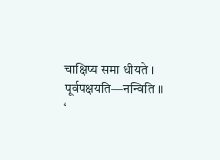चाक्षिप्य समा धीयते । पूर्वपक्षयति—नन्विति ॥ ‘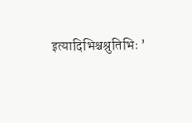इत्यादिभिश्चश्रुतिभिः ’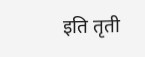इति तृती